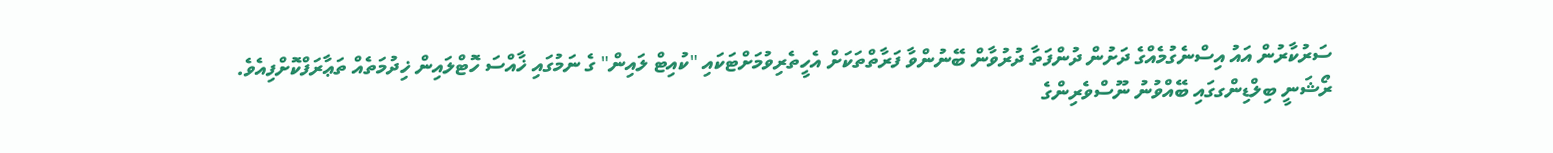ސަރުކާރުން އައު އިސްނެގުމެއްގެ ދަށުން ދުންފަތާ ދުރުވާން ބޭނުންވާ ފަރާތްތަކަށް އެހީތެރިވުމަށްޓަކައި "ކުއިޓް ލައިން" ގެ ނަމުގައި ޚާއްސަ ހޮޓްލައިން ޚިދުމަތެއް ތަޢާރަފްކޮށްފިއެވެ.
ރޯޝަނީ ބިލްޑިންގގައި ބޭއްވުނު ނޫސްވެރިންގެ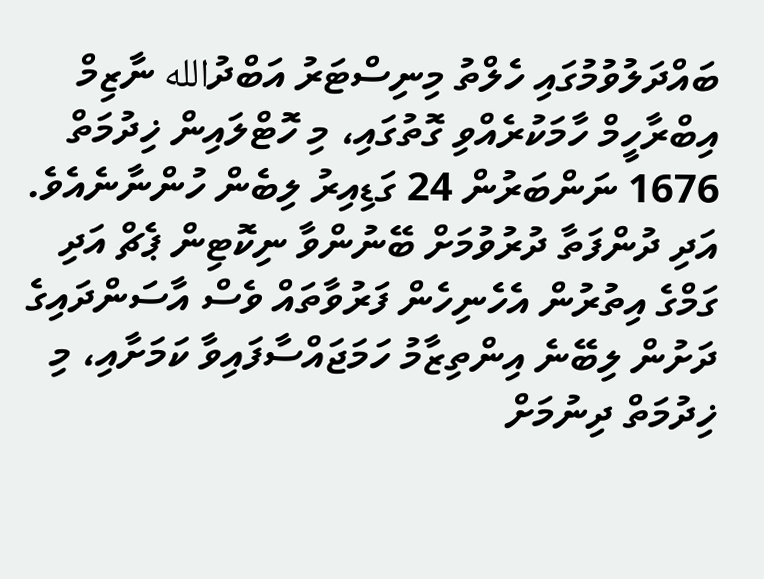ބައްދަލުވުމުގައި ހެލްތު މިނިސްޓަރު އަބްދުالله ނާޒިމް އިބްރާހީމް ހާމަކުރެއްވި ގޮތުގައި، މި ހޮޓްލައިން ޚިދުމަތް 1676 ނަންބަރުން 24 ގަޑިއިރު ލިބެން ހުންނާނެއެވެ. އަދި ދުންފަތާ ދުރުވުމަށް ބޭނުންވާ ނިކޮޓިން ޕެޗް އަދި ގަމްގެ އިތުރުން އެހެނިހެން ފަރުވާތައް ވެސް އާސަންދައިގެ ދަށުން ލިބޭނެ އިންތިޒާމު ހަމަޖައްސާފައިވާ ކަމަށާއި، މި ޚިދުމަތް ދިނުމަށް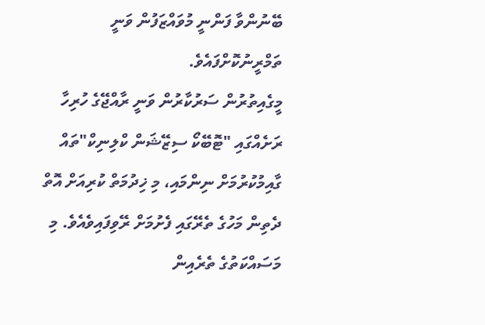ބޭނުންވާ ފަންނީ މުވައްޒަފުން ވަނީ ތަމްރީނުކޮށްފައެވެ.
މީގެއިތުރުން ސަރުކާރުން ވަނީ ރާއްޖޭގެ ހުރިހާ ރަށެއްގައި "ޓޮބޭކޯ ސިޒޭޝަން ކްލިނިކް"ތައް ގާއިމުކުރުމަށް ނިންމައި، މި ޚިދުމަތް ކުރިއަށް އޮތް ދެތިން މަހުގެ ތެރޭގައި ފެށުމަށް ރޭވިފައިވެއެވެ. މި މަސައްކަތުގެ ތެރެއިން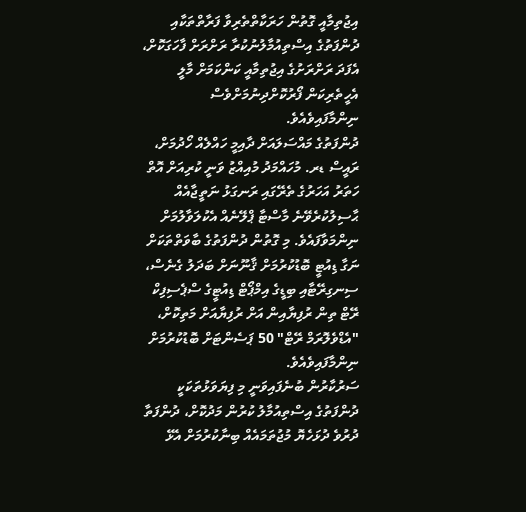އިޖުތިމާއީ ގޮތުން ހަރަކާތްތެރިވާ ފަރާތްތަކާއި ދުންފަތުގެ އިސްތިއުމާލުނުކުރާ ރަށްރަށް ފާހަގަކޮށް، އެފަދަ ރަށްރަށުގެ އިޖުތިމާއީ ކަންކަމަށް މާލީ އެހީތެރިކަން ފޯރުކޮށްދިނުމަށްވެސް ނިންމާފައިވެއެވެ.
ދުންފަތުގެ މައްސަލައަށް ދާއިމީ ހައްލެއް ހޯދުމަށް، ރައީސް ޑރ. މުހައްމަދު މުއިއްޒު ވަނީ ކުރިއަށް އޮތް ހަތަރު އަހަރުގެ ތެރޭގައި ރަނގަޅު ނަތީޖާއެއް ޙާސިލުކުރެވޭނެ މާސްޓާ ޕްލޭނެއް އެކުލަވާލުމަށް ނިންމަވާފައެވެ. މި ގޮތުން ދުންފަތުގެ ބާވަތްތަކަށް ނަގާ ޑިއުޓީ ބޮޑުކުރުމަށް ޤާނޫނަށް ބަދަލު ގެނެސް، ސިނގިރޭޓާއި ބިޑީގެ އިމްޕޯޓް ޑިއުޓީގެ ސްޕެސިފިކް ރޭޓް ތިން ރުފިޔާއިން އަށް ރުފިޔާއަށް މަތިކޮށް، "އެޑްވެލޮރަމް ރޭޓް" 50 ޕަސެންޓަށް ބޮޑުކުރުމަށް ނިންމާފައިވެއެވެ.
ސަރުކާރުން ބުނެފައިވަނީ މި ފިޔަވަޅުތަކަކީ ދުންފަތުގެ އިސްތިއުމާލު ކުރުން މަދުކޮށް، ދުންފަތާ ދުރުވެ ދުޅަހެޔޮ މުޖުތަމައެއް ބިނާކުރުމަށް އެޅޭ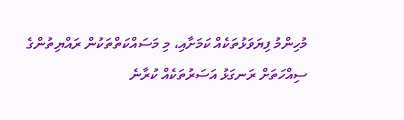މުހިންމު ފިޔަވަޅުތަކެއް ކަމަށާއި، މި މަސައްކަތްތަކުން ރައްޔިތުންގެ ސިއްހަތަށް ރަނގަޅު އަސަރުތަކެއް ކުރާނެ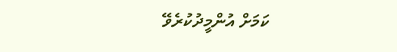ކަމަށް އުންމީދުކުރެވޭ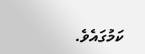ކަމުގައެވެ.